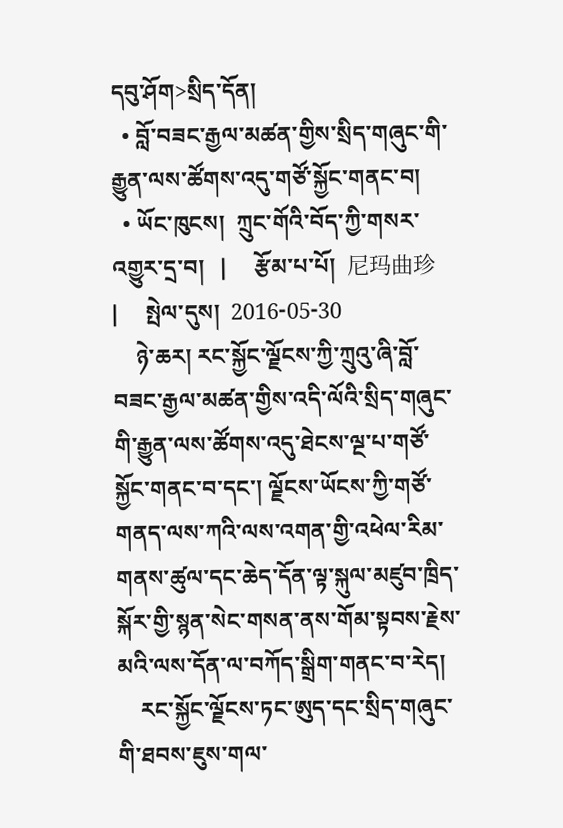དབུ་ཤོག>སྲིད་དོན།
  • བློ་བཟང་རྒྱལ་མཚན་གྱིས་སྲིད་གཞུང་གི་རྒྱུན་ལས་ཚོགས་འདུ་གཙོ་སྐྱོང་གནང་བ།
  • ཡོང་ཁུངས།  ཀྲུང་གོའི་བོད་ཀྱི་གསར་འགྱུར་དྲ་བ།   |     རྩོམ་པ་པོ།  尼玛曲珍   |     སྤེལ་དུས།  2016-05-30
    ཉེ་ཆར། རང་སྐྱོང་ལྗོངས་ཀྱི་ཀྲུའུ་ཞི་བློ་བཟང་རྒྱལ་མཚན་གྱིས་འདི་ལོའི་སྲིད་གཞུང་གི་རྒྱུན་ལས་ཚོགས་འདུ་ཐེངས་ལྔ་པ་གཙོ་སྐྱོང་གནང་བ་དང་། ལྗོངས་ཡོངས་ཀྱི་གཙོ་གནད་ལས་ཀའི་ལས་འགན་གྱི་འཕེལ་རིམ་གནས་ཚུལ་དང་ཆེད་དོན་ལྟ་སྐུལ་མཛུབ་ཁྲིད་སྐོར་གྱི་སྙན་སེང་གསན་ནས་གོམ་སྟབས་རྗེས་མའི་ལས་དོན་ལ་བཀོད་སྒྲིག་གནང་བ་རེད།
    རང་སྐྱོང་ལྗོངས་ཏང་ཨུད་དང་སྲིད་གཞུང་གི་ཐབས་ཇུས་གལ་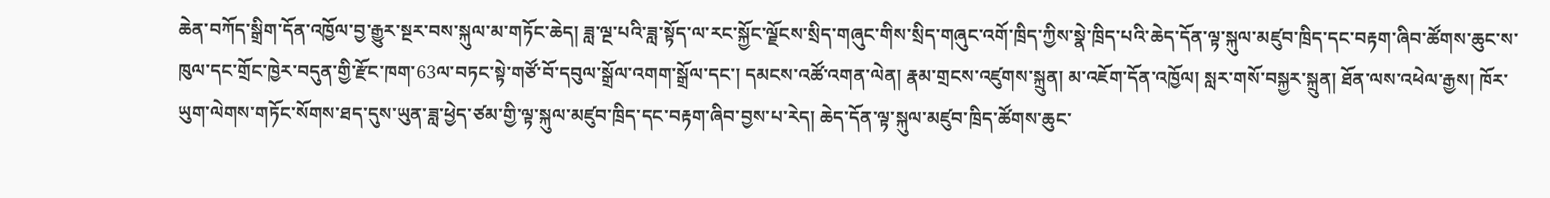ཆེན་བཀོད་སྒྲིག་དོན་འཁྱོལ་བྱ་རྒྱུར་སྔར་བས་སྐུལ་མ་གཏོང་ཆེད། ཟླ་ལྔ་པའི་ཟླ་སྟོད་ལ་རང་སྐྱོང་ལྗོངས་སྲིད་གཞུང་གིས་སྲིད་གཞུང་འགོ་ཁྲིད་ཀྱིས་སྣེ་ཁྲིད་པའི་ཆེད་དོན་ལྟ་སྐུལ་མཛུབ་ཁྲིད་དང་བརྟག་ཞིབ་ཚོགས་ཆུང་ས་ཁུལ་དང་གྲོང་ཁྱེར་བདུན་གྱི་རྫོང་ཁག་63ལ་བཏང་སྟེ་གཙོ་བོ་དབུལ་སྒྲོལ་འགག་སྒྲོལ་དང་། དམངས་འཚོ་འགན་ལེན། རྣམ་གྲངས་འཛུགས་སྐྲུན། མ་འཇོག་དོན་འཁྱོལ། སླར་གསོ་བསྐྱར་སྐྲུན། ཐོན་ལས་འཕེལ་རྒྱས། ཁོར་ཡུག་ལེགས་གཏོང་སོགས་ཐད་དུས་ཡུན་ཟླ་ཕྱེད་ཙམ་གྱི་ལྟ་སྐུལ་མཛུབ་ཁྲིད་དང་བརྟག་ཞིབ་བྱས་པ་རེད། ཆེད་དོན་ལྟ་སྐུལ་མཛུབ་ཁྲིད་ཚོགས་ཆུང་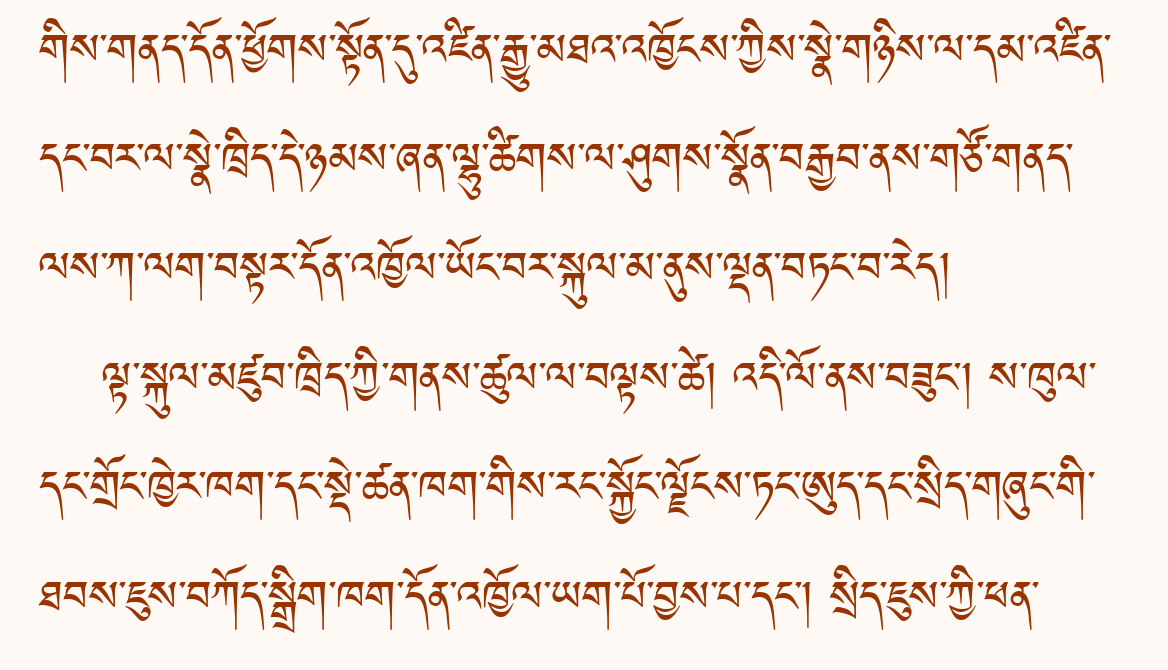གིས་གནད་དོན་ཕྱོགས་སྟོན་དུ་འཛིན་རྒྱུ་མཐའ་འཁྱོངས་ཀྱིས་སྣེ་གཉིས་ལ་དམ་འཛིན་དང་བར་ལ་སྣེ་ཁྲིད་དེ་ཉམས་ཞན་ལྷུ་ཚིགས་ལ་ཤུགས་སྣོན་བརྒྱབ་ནས་གཙོ་གནད་ལས་ཀ་ལག་བསྟར་དོན་འཁྱོལ་ཡོང་བར་སྐུལ་མ་ནུས་ལྡན་བཏང་བ་རེད།
    ལྟ་སྐུལ་མཛུབ་ཁྲིད་ཀྱི་གནས་ཚུལ་ལ་བལྟས་ཚེ། འདི་ལོ་ནས་བཟུང་། ས་ཁུལ་དང་གྲོང་ཁྱེར་ཁག་དང་སྡེ་ཚན་ཁག་གིས་རང་སྐྱོང་ལྗོངས་ཏང་ཨུད་དང་སྲིད་གཞུང་གི་ཐབས་ཇུས་བཀོད་སྒྲིག་ཁག་དོན་འཁྱོལ་ཡག་པོ་བྱས་པ་དང་། སྲིད་ཇུས་ཀྱི་ཕན་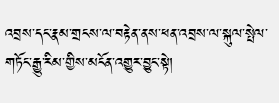འབྲས་དང་རྣམ་གྲངས་ལ་བརྟེན་ནས་ཕན་འབྲས་ལ་སྐུལ་སྤེལ་གཏོང་རྒྱུ་རིམ་གྱིས་མངོན་འགྱུར་བྱུང་སྟེ།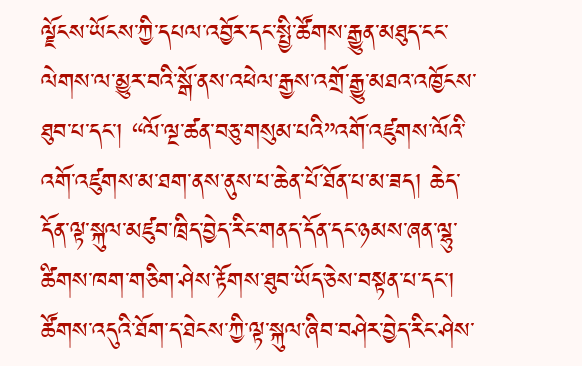ལྗོངས་ཡོངས་ཀྱི་དཔལ་འབྱོར་དང་སྤྱི་ཚོགས་རྒྱུན་མཐུད་ངང་ལེགས་ལ་མྱུར་བའི་སྒོ་ནས་འཕེལ་རྒྱས་འགྲོ་རྒྱུ་མཐའ་འཁྱོངས་ཐུབ་པ་དང་། “ལོ་ལྔ་ཚན་བཅུ་གསུམ་པའི”འགོ་འཛུགས་ལོའི་འགོ་འཛུགས་མ་ཐག་ནས་ནུས་པ་ཆེན་པོ་ཐོན་པ་མ་ཟད། ཆེད་དོན་ལྟ་སྐུལ་མཛུབ་ཁྲིད་བྱེད་རིང་གནད་དོན་དང་ཉམས་ཞན་ལྷུ་ཚིགས་ཁག་གཅིག་ཤེས་རྟོགས་ཐུབ་ཡོད་ཅེས་བསྟན་པ་དང་། ཚོགས་འདུའི་ཐོག་ད་ཐེངས་ཀྱི་ལྟ་སྐུལ་ཞིབ་བཤེར་བྱེད་རིང་ཤེས་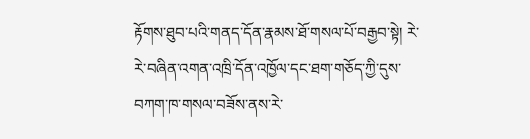རྟོགས་ཐུབ་པའི་གནད་དོན་རྣམས་ཐོ་གསལ་པོ་བརྒྱབ་སྟེ། རེ་རེ་བཞིན་འགན་འཁྲི་དོན་འཁྱོལ་དང་ཐག་གཅོད་ཀྱི་དུས་བཀག་ཁ་གསལ་བཟོས་ནས་རེ་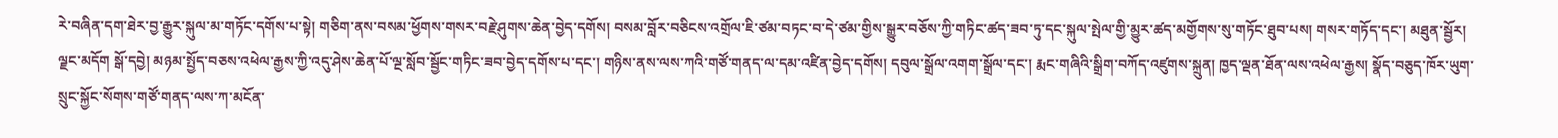རེ་བཞིན་དག་ཐེར་བྱ་རྒྱུར་སྐུལ་མ་གཏོང་དགོས་པ་སྟེ། གཅིག་ནས་བསམ་ཕྱོགས་གསར་བརྗེ་ཤུགས་ཆེན་བྱེད་དགོས། བསམ་བློར་བཅིངས་འགྲོལ་ཇི་ཙམ་བཏང་བ་དེ་ཙམ་གྱིས་སྒྱུར་བཅོས་ཀྱི་གཏིང་ཚད་ཟབ་ཏུ་དང་སྐུལ་སྤེལ་གྱི་མྱུར་ཚད་མགྱོགས་སུ་གཏོང་ཐུབ་པས། གསར་གཏོད་དང་། མཐུན་སྦྱོར། ལྗང་མདོག སྒོ་དབྱེ། མཉམ་སྤྱོད་བཅས་འཕེལ་རྒྱས་ཀྱི་འདུ་ཤེས་ཆེན་པོ་ལྔ་སློབ་སྦྱོང་གཏིང་ཟབ་བྱེད་དགོས་པ་དང་། གཉིས་ནས་ལས་ཀའི་གཙོ་གནད་ལ་དམ་འཛིན་བྱེད་དགོས། དབུལ་སྒྲོལ་འགག་སྒྲོལ་དང་། རྨང་གཞིའི་སྒྲིག་བཀོད་འཛུགས་སྐྲུན། ཁྱད་ལྡན་ཐོན་ལས་འཕེལ་རྒྱས། སྣོད་བཅུད་ཁོར་ཡུག་སྲུང་སྐྱོང་སོགས་གཙོ་གནད་ལས་ཀ་མངོན་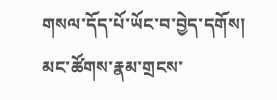གསལ་དོད་པོ་ཡོང་བ་བྱེད་དགོས། མང་ཚོགས་རྣམ་གྲངས་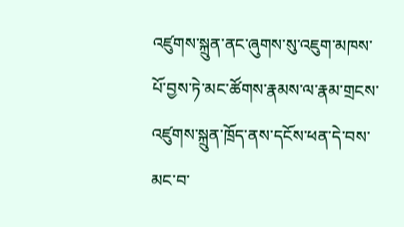འཛུགས་སྐྲུན་ནང་ཞུགས་སུ་འཇུག་མཁས་པོ་བྱས་ཏེ་མང་ཚོགས་རྣམས་ལ་རྣམ་གྲངས་འཛུགས་སྐྲུན་ཁྲོད་ནས་དངོས་ཕན་དེ་བས་མང་བ་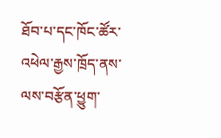ཐོབ་པ་དང་ཁོང་ཚོར་འཕེལ་རྒྱས་ཁྲོད་ནས་ལས་བརྩོན་ཕྱུག་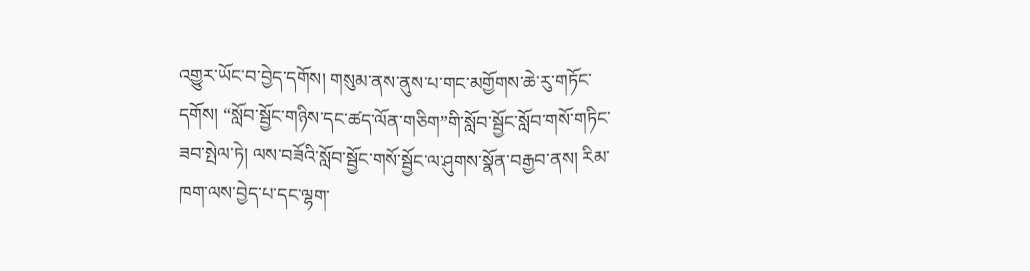འགྱུར་ཡོང་བ་བྱེད་དགོས། གསུམ་ནས་ནུས་པ་གང་མགྱོགས་ཆེ་རུ་གཏོང་དགོས། “སློབ་སྦྱོང་གཉིས་དང་ཚད་ལོན་གཅིག”གི་སློབ་སྦྱོང་སློབ་གསོ་གཏིང་ཟབ་སྤེལ་ཏེ། ལས་བཟོའི་སློབ་སྦྱོང་གསོ་སྦྱོང་ལ་ཤུགས་སྣོན་བརྒྱབ་ནས། རིམ་ཁག་ལས་བྱེད་པ་དང་ལྷག་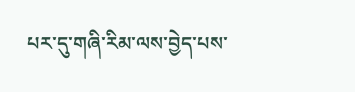པར་དུ་གཞི་རིམ་ལས་བྱེད་པས་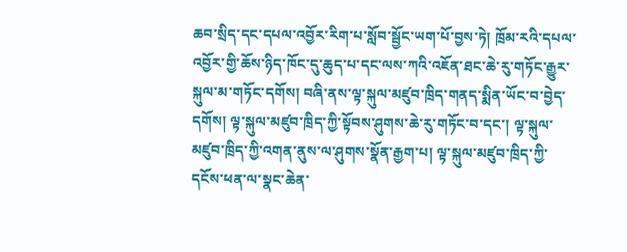ཆབ་སྲིད་དང་དཔལ་འབྱོར་རིག་པ་སློབ་སྦྱོང་ཡག་པོ་བྱས་ཏེ། ཁྲོམ་རའི་དཔལ་འབྱོར་གྱི་ཆོས་ཉིད་ཁོང་དུ་ཆུད་པ་དང་ལས་ཀའི་འཇོན་ཐང་ཆེ་རུ་གཏོང་རྒྱུར་སྐུལ་མ་གཏོང་དགོས། བཞི་ནས་ལྟ་སྐུལ་མཛུབ་ཁྲིད་གནད་སྨིན་ཡོང་བ་བྱེད་དགོས། ལྟ་སྐུལ་མཛུབ་ཁྲིད་ཀྱི་སྟོབས་ཤུགས་ཆེ་རུ་གཏོང་བ་དང་། ལྟ་སྐུལ་མཛུབ་ཁྲིད་ཀྱི་འགན་ནུས་ལ་ཤུགས་སྣོན་རྒྱག་པ། ལྟ་སྐུལ་མཛུབ་ཁྲིད་ཀྱི་དངོས་ཕན་ལ་སྣང་ཆེན་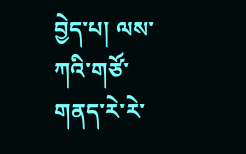བྱེད་པ། ལས་ཀའི་གཙོ་གནད་རེ་རེ་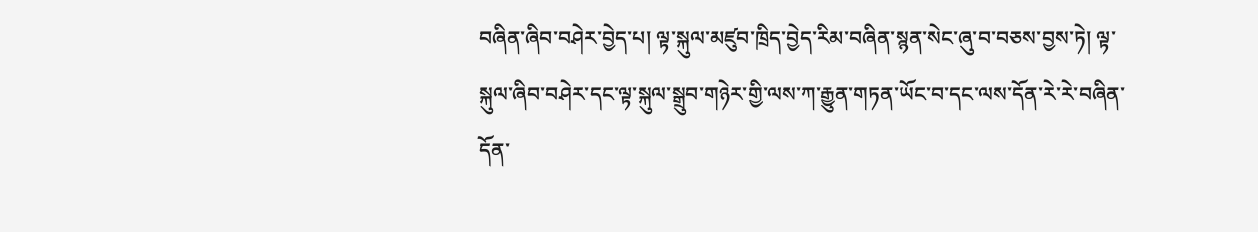བཞིན་ཞིབ་བཤེར་བྱེད་པ། ལྟ་སྐུལ་མཛུབ་ཁྲིད་བྱེད་རིམ་བཞིན་སྙན་སེང་ཞུ་བ་བཅས་བྱས་ཏེ། ལྟ་སྐུལ་ཞིབ་བཤེར་དང་ལྟ་སྐུལ་སྒྲུབ་གཉེར་གྱི་ལས་ཀ་རྒྱུན་གཏན་ཡོང་བ་དང་ལས་དོན་རེ་རེ་བཞིན་དོན་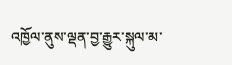འཁྱོལ་ནུས་ལྡན་བྱ་རྒྱུར་སྐུལ་མ་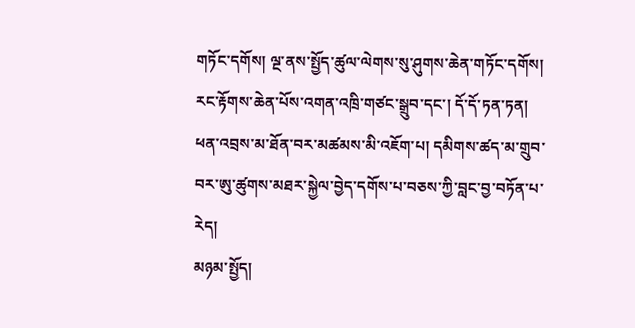གཏོང་དགོས། ལྔ་ནས་སྤྱོད་ཚུལ་ལེགས་སུ་ཤུགས་ཆེན་གཏོང་དགོས། རང་རྟོགས་ཆེན་པོས་འགན་འཁྲི་གཙང་སྒྲུབ་དང་། དོ་དོ་ཏན་ཏན། ཕན་འབྲས་མ་ཐོན་བར་མཚམས་མི་འཇོག་པ། དམིགས་ཚད་མ་གྲུབ་བར་ཨུ་ཚུགས་མཐར་སྐྱེལ་བྱེད་དགོས་པ་བཅས་ཀྱི་བླང་བྱ་བཏོན་པ་རེད།
མཉམ་སྤྱོད།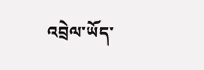འབྲེལ་ཡོད་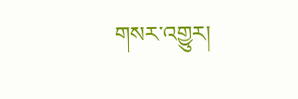གསར་འགྱུར།